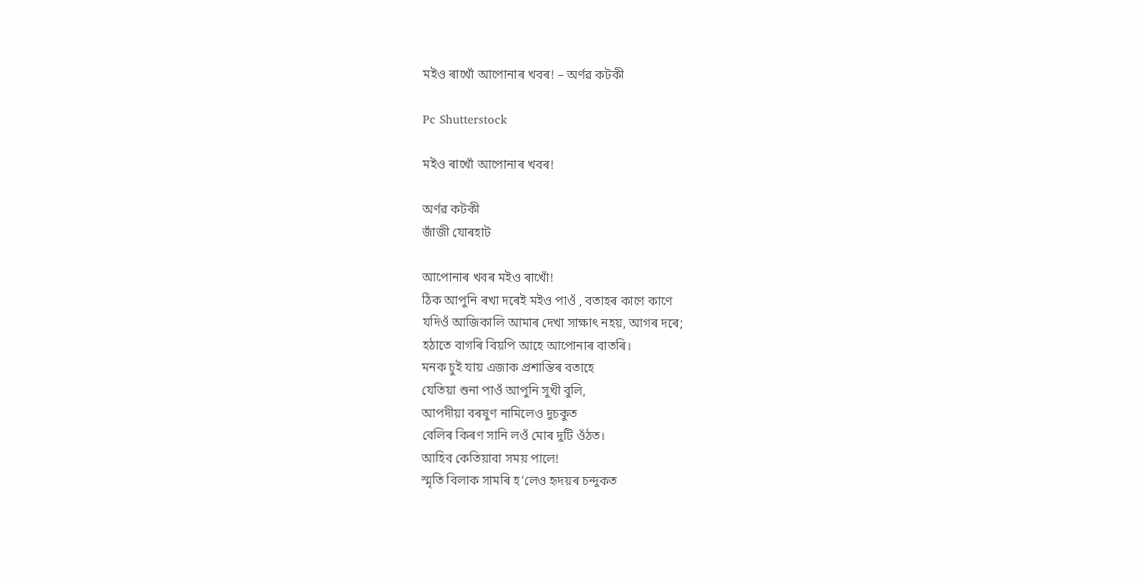মইও ৰাখোঁ আপোনাৰ খবৰ! – অৰ্ণৱ কটকী

Pc Shutterstock

মইও ৰাখোঁ আপোনাৰ খবৰ!

অৰ্ণৱ কটকী
জাঁজী যোৰহাট

আপোনাৰ খবৰ মইও ৰাখোঁ!
ঠিক আপুনি ৰখা দৰেই মইও পাওঁ , বতাহৰ কাণে কাণে
যদিওঁ আজিকালি আমাৰ দেখা সাক্ষাৎ নহয়, আগৰ দৰে;
হঠাতে বাগৰি বিয়পি আহে আপোনাৰ বাতৰি।
মনক চুই যায় এজাক প্ৰশান্তিৰ বতাহে
যেতিয়া শুনা পাওঁ আপুনি সুখী বুলি,
আপদীয়া বৰষুণ নামিলেও দুচকুত
বেলিৰ কিৰণ সানি লওঁ মোৰ দুটি ওঁঠত।
আহিব কেতিয়াবা সময় পালে!
স্মৃতি বিলাক সামৰি হ’লেও হৃদয়ৰ চন্দুকত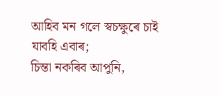আহিব মন গলে স্বচক্ষুৰে চাই যাবহি এবাৰ;
চিন্তা নকৰিব আপুনি,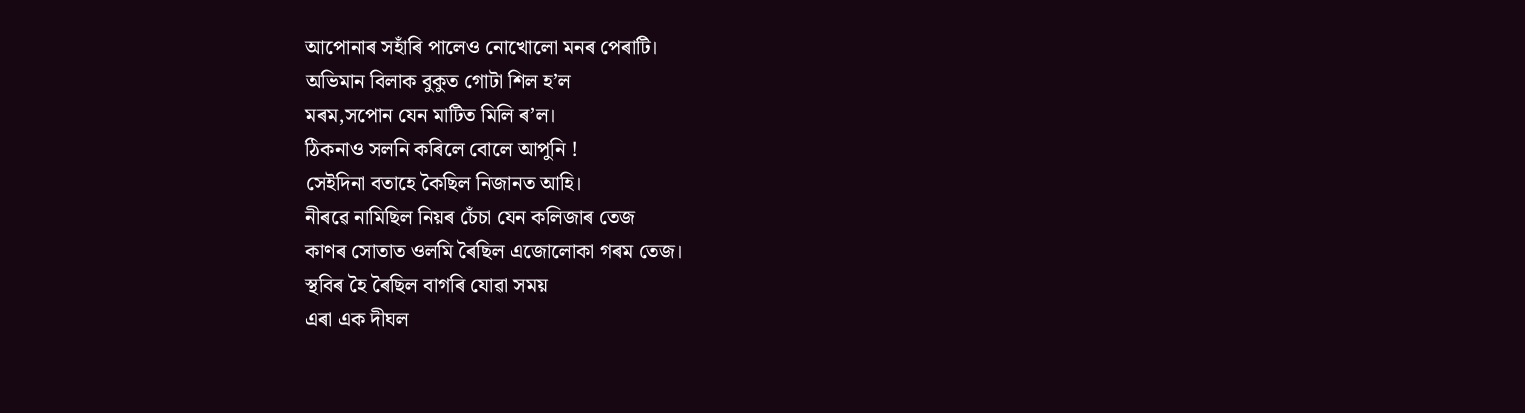আপোনাৰ সহাঁৰি পালেও নোখোলো মনৰ পেৰাটি।
অভিমান বিলাক বুকুত গোটা শিল হ’ল
মৰম,সপোন যেন মাটিত মিলি ৰ’ল।
ঠিকনাও সলনি কৰিলে বোলে আপুনি !
সেইদিনা বতাহে কৈছিল নিজানত আহি।
নীৰৱে নামিছিল নিয়ৰ চেঁচা যেন কলিজাৰ তেজ
কাণৰ সোতাত ওলমি ৰৈছিল এজোলোকা গৰম তেজ।
স্থবিৰ হৈ ৰৈছিল বাগৰি যোৱা সময়
এৰা এক দীঘল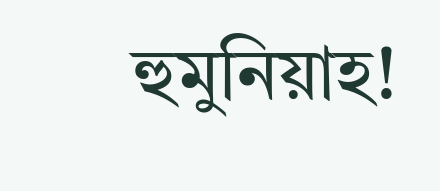হুমুনিয়াহ!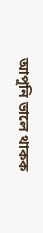আপুনি ভালে থাকক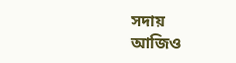সদায়
আজিও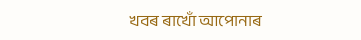খবৰ ৰাখোঁ আপোনাৰ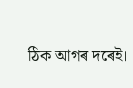ঠিক আগৰ দৰেই।